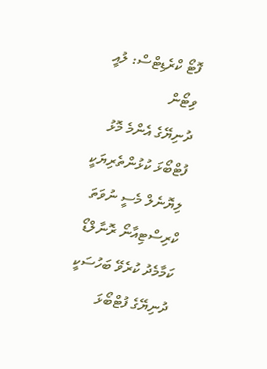ފޮޓޯ ކްރެޑިޓްސް: ލުއީ ވިޓޯން
ދުނިޔޭގެ އެންމެ މޮޅު ފުޓްބޯޅަ ކުޅުންތެރިޔަކީ ލިޔޮނެލް މެސީ ނުވަތަ ކްރިސްޓިއާނޯ ރޮނާލްޑޯ ކަމާމެދު ކުރެވޭ ބަހުސަކީ ދުނިޔޭގެ ފުޓްބޯޅަ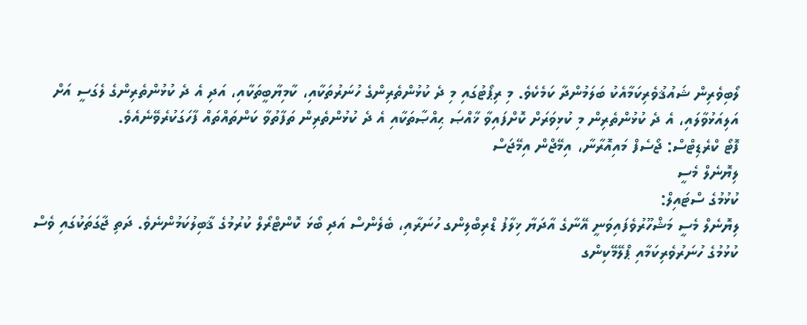ލޯބިވެރިން ޝައުޤުވެރިކަމާއެކު ބަލަމުންދާ ކަމެކެވެ. މި ރިޕޯޓުގައި މި ދެ ކުޅުންތެރިންގެ ހުނަރުތަކާއި، ކާމިޔާބީތަކާއި، އަދި އެ ދެ ކުޅުންތެރިންގެ ލެގަސީ އަށް އަލިއަޅުވާލައި، އެ ދެ ކުޅުންތެރިން މި ކުޅިވަރަށް ކޮށްފައިވާ ޚާއްޞަ ޙިއްޞާތަކާއި އެ ދެ ކުޅުންތެރިން ތަފާތުވާ ކަންތައްތައް ފާހަގަކުރެވޭނެއެވެ.
ފޮޓޯ ކްރެޑިޓްސް: ޖޯސެފް މައިއޮރާނާ، އިމޭޖްން އިމޭޖަސް
ލިޔޮނެލް މެސީ
ކުޅުމުގެ ސްޓައިލް:
ލިޔޮނެލް މެސީ މަޝްހޫރުވެފައިވަނީ އޭނާގެ އާދަޔާ ޚިލާފު ޑްރިބްލިންގ ހުނަރާއި، ބެލެންސް އަދި ބޯޅަ ކޮންޓްރޯލް ކުރުމުގެ ޤާބިލުކަމުންނެވެ. ދަތި ޖާގަތަކުގައި ވެސް ކުޅުމުގެ ހުނަރުވެރިކަމާއި ޕްލޭމޭކިންގ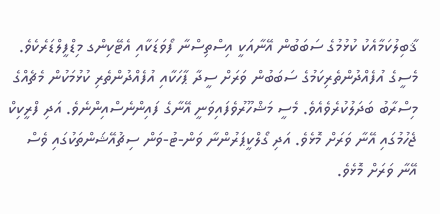ޤާބިލުކަމާއެކު ކުޅުމުގެ ސަބަބުން އޭނާއަކީ އިސްތިސްނާ ފޯވަޑަކާއި އެޓޭކިންގ މިޑްފީލްޑަރެކެވެ. މެސީގެ އުފެއްދުންތެރިކަމުގެ ސަބަބުން ވަރަށް ސީދާ ޕާހަކާއި އުފެއްދުންތެރި ކުޅުމަކުން މެޗެއްގެ މިސްރާބު ބަދަލުކުރެވެއެވެ. މެސީ މަޝްހޫރުވެފައިވަނީ އޭނާގެ ފައިންނެސްއިންނެވެ. އަދި ފްރީކިކް ޖެހުމުގައި އޭނާ ވަރަށް މޮޅެވެ. އަދި ގޯލްކީޕަރުންނާ ވަން-ޓު-ވަން ސިޗުއޭޝަންތަކުގައި ވެސް އޭނާ ވަރަށް މޮޅެވެ.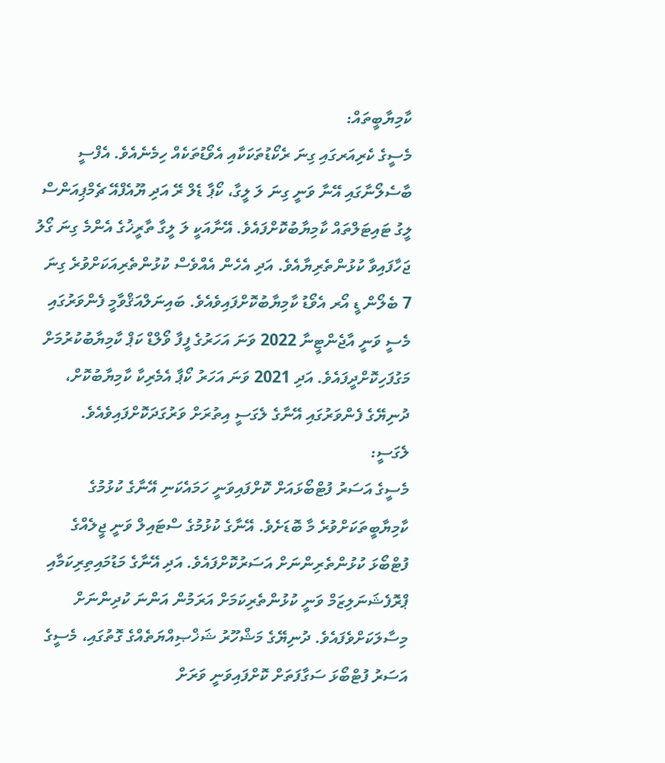ކާމިޔާބީތައް:
މެސީގެ ކެރިއަރގައި ގިނަ ރެކޯޑުތަކަކާއި އެވޯޑުތަކެއް ހިމެނެއެވެ. އެފްސީ ބާސެލޯނާގައި އޭނާ ވަނީ ގިނަ ލަ ލީގާ، ކޯޕާ ޑެލް ރޭ އަދި ޔޫއެފްއޭ ޗެމްޕިއަންސް ލީގު ޓައިޓަލްތައް ކާމިޔާބުކޮށްފައެވެ. އޭނާއަކީ ލަ ލީގާ ތާރީޚުގެ އެންމެ ގިނަ ގޯލު ޖަހާފައިވާ ކުޅުންތެރިޔާއެވެ. އަދި އެހެން އެއްވެސް ކުޅުންތެރިއަކަށްވުރެ ގިނަ 7 ބެލޯން ޑީ އޯރ އެވޯޑު ކާމިޔާބުކޮށްފައިވެއެވެ. ބައިނަލްއަޤްވާމީ ފެންވަރުގައި މެސީ ވަނީ އާޖެންޓީނާ 2022 ވަނަ އަހަރުގެ ފީފާ ވޯލްޑް ކަޕް ކާމިޔާބުކުރުމަށް މަގުފަހިކޮށްދީފައެވެ. އަދި 2021 ވަނަ އަހަރު ކޯޕާ އެމެރިކާ ކާމިޔާބުކޮށް، ދުނިޔޭގެ ފެންވަރުގައި އޭނާގެ ލެގަސީ އިތުރަށް ވަރުގަދަކޮށްފައިވެއެވެ.
ލެގަސީ:
މެސީގެ އަސަރު ފުޓްބޯޅައަށް ކޮށްފައިވަނީ ހަމައެކަނި އޭނާގެ ކުޅުމުގެ ކާމިޔާބީތަކަށްވުރެ މާ ބޮޑަށެވެ. އޭނާގެ ކުޅުމުގެ ސްޓައިލް ވަނީ ޖީލެއްގެ ފުޓްބޯޅަ ކުޅުންތެރިންނަށް އަސަރުކޮށްފައެވެ. އަދި އޭނާގެ މަޑުމައިތިރިކަމާއި ޕްރޮފެޝަނަލިޒަމް ވަނީ ކުޅުންތެރިކަމަށް އަރަމުން އަންނަ ކުދިންނަށް މިސާލަކަށްވެފައެވެ. ދުނިޔޭގެ މަޝްހޫރު ޝަޚްޞިއްޔަތެއްގެ ގޮތުގައި، މެސީގެ އަސަރު ފުޓްބޯޅަ ސަގާފަތަށް ކޮށްފައިވަނީ ވަރަށް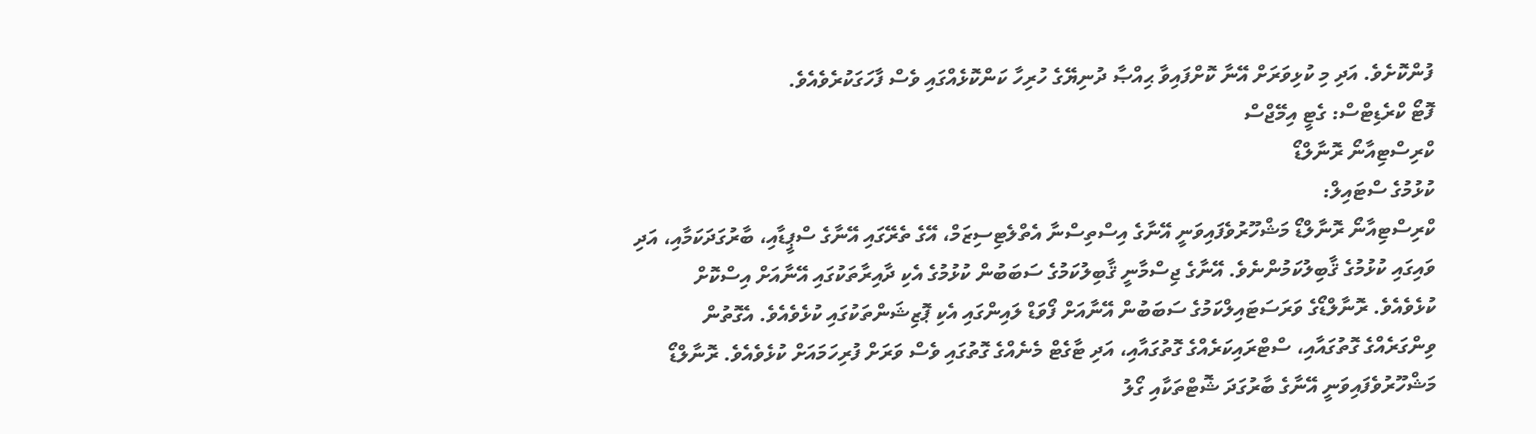ފުންކޮށެވެ. އަދި މި ކުޅިވަރަށް އޭނާ ކޮށްފައިވާ ޙިއްޞާ ދުނިޔޭގެ ހުރިހާ ކަންކޮޅެއްގައި ވެސް ފާހަގަކުރެވެއެވެ.
ފޮޓޯ ކްރެޑިޓްސް: ގެޓީ އިމޭޖްސް
ކްރިސްޓިއާނޯ ރޮނާލްޑޯ
ކުޅުމުގެ ސްޓައިލް:
ކްރިސްޓިއާނޯ ރޮނާލްޑޯ މަޝްހޫރުވެފައިވަނީ އޭނާގެ އިސްތިސްނާ އެތްލެޓިސިޒަމް، އޭގެ ތެރޭގައި އޭނާގެ ސްޕީޑާއި، ބާރުގަދަކަމާއި، އަދި ވައިގައި ކުޅުމުގެ ޤާބިލުކަމުންނެވެ. އޭނާގެ ޖިސްމާނީ ޤާބިލުކަމުގެ ސަބަބުން ކުޅުމުގެ އެކި ދާއިރާތަކުގައި އޭނާއަށް އިސްކޮށް ކުޅެވެއެވެ. ރޮނާލްޑޯގެ ވަރަސަޓައިލްކަމުގެ ސަބަބުން އޭނާއަށް ފޯވަޑް ލައިންގައި އެކި ޕޮޒިޝަންތަކުގައި ކުޅެވެއެވެ. އެގޮތުން ވިންގަރެއްގެ ގޮތުގައާއި، ސްޓްރައިކަރެއްގެ ގޮތުގައާއި، އަދި ޓާގެޓް މެނެއްގެ ގޮތުގައި ވެސް ވަރަށް ފުރިހަމައަށް ކުޅެވެއެވެ. ރޮނާލްޑޯ މަޝްހޫރުވެފައިވަނީ އޭނާގެ ބާރުގަދަ ޝޮޓްތަކާއި ގޯލު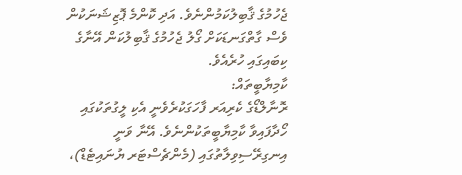ޖެހުމުގެ ޤާބިލުކަމުންނެވެ. އަދި ކޮންމެ ޕޮޒިޝަނަކުން ވެސް ގާތްގަނޑަކަށް ގޯލު ޖެހުމުގެ ޤާބިލުކަން އޭނާގެ ކިބައިގައި ހުރެއެވެ.
ކާމިޔާބީތައް:
ރޮނާލްޑޯގެ ކެރިއަރ ފާހަގަކުރެވެނީ އެކި ލީގުތަކުގައި ހޯދާފައިވާ ކާމިޔާބީތަކުންނެވެ. އޭނާ ވަނީ އިނގިރޭސިވިލާތުގައި (މެންޗެސްޓަރ ޔުނައިޓެޑް)،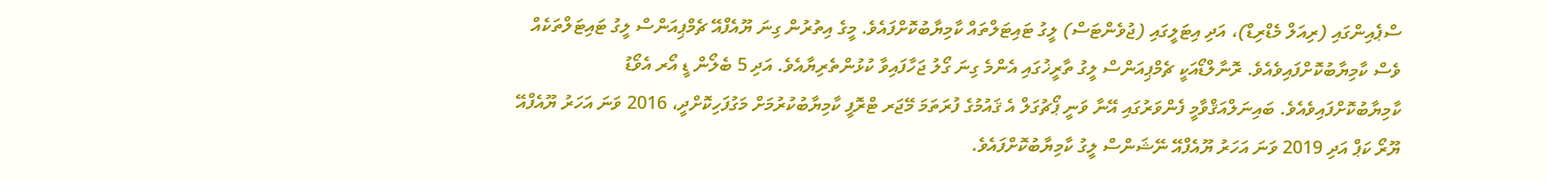ސްޕެއިންގައި (ރިއަލް މެޑްރިޑް)، އަދި އިޓަލީގައި (ޖުވެންޓަސް) ލީގު ޓައިޓަލްތައް ކާމިޔާބުކޮށްފައެވެ. މީގެ އިތުރުން ގިނަ ޔޫއެފްއޭ ޗެމްޕިއަންސް ލީގު ޓައިޓަލްތަކެއް ވެސް ކާމިޔާބުކޮށްފައިވެއެވެ. ރޮނާލްޑޯއަކީ ޗެމްޕިއަންސް ލީގު ތާރީޚުގައި އެންމެ ގިނަ ގޯލު ޖަހާފައިވާ ކުޅުންތެރިޔާއެވެ. އަދި 5 ބެލޯން ޑީ އޯރ އެވޯޑު ކާމިޔާބުކޮށްފައިވެއެވެ. ބައިނަލްއަޤްވާމީ ފެންވަރުގައި އޭނާ ވަނީ ޕޯޗުގަލް އެ ޤައުމުގެ ފުރަތަމަ މޭޖަރ ޓްރޮފީ ކާމިޔާބުކުރުމަށް މަގުފަހިކޮށްދީ، 2016 ވަނަ އަހަރު ޔޫއެފްއޭ ޔޫރޯ ކަޕް އަދި 2019 ވަނަ އަހަރު ޔޫއެފްއޭ ނޭޝަންސް ލީގު ކާމިޔާބުކޮށްފައެވެ.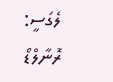ލެގަސީ:
ރޮނާލްޑޯ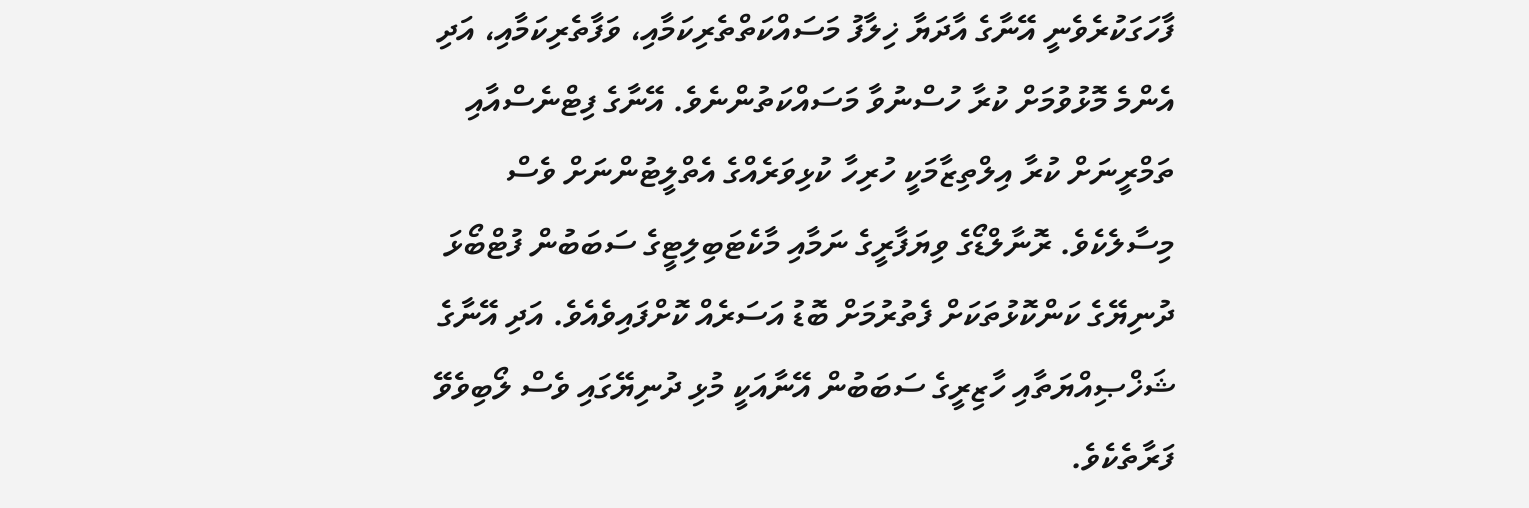ފާހަގަކުރެވެނީ އޭނާގެ އާދަޔާ ޚިލާފު މަސައްކަތްތެރިކަމާއި، ވަފާތެރިކަމާއި، އަދި އެންމެ މޮޅުވުމަށް ކުރާ ހުސްނުވާ މަސައްކަތުންނެވެ. އޭނާގެ ފިޓްނެސްއާއި ތަމްރީނަށް ކުރާ އިލްތިޒާމަކީ ހުރިހާ ކުޅިވަރެއްގެ އެތްލީޓުންނަށް ވެސް މިސާލެކެވެ. ރޮނާލްޑޯގެ ވިޔަފާރީގެ ނަމާއި މާކެޓަބިލިޓީގެ ސަބަބުން ފުޓްބޯޅަ ދުނިޔޭގެ ކަންކޮޅުތަކަށް ފެތުރުމަށް ބޮޑު އަސަރެއް ކޮށްފައިވެއެވެ. އަދި އޭނާގެ ޝަޚްޞިއްޔަތާއި ހާޒިރީގެ ސަބަބުން އޭނާއަކީ މުޅި ދުނިޔޭގައި ވެސް ލޯބިވެވޭ ފަރާތެކެވެ.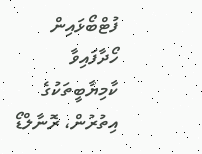ފުޓްބޯޅައިން ހޯދާފައިވާ ކާމިޔާބީތަކުގެ އިތުރުން، ރޮނާލްޑޯ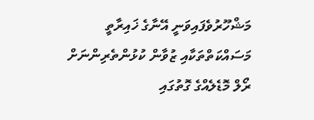މަޝްހޫރުވެފައިވަނީ އޭނާގެ ޚައިރާތީ މަސައްކަތްތަކާއި ޒުވާން ކުޅުންތެރިންނަށް ރޯލް މޮޑެލެއްގެ ގޮތުގައި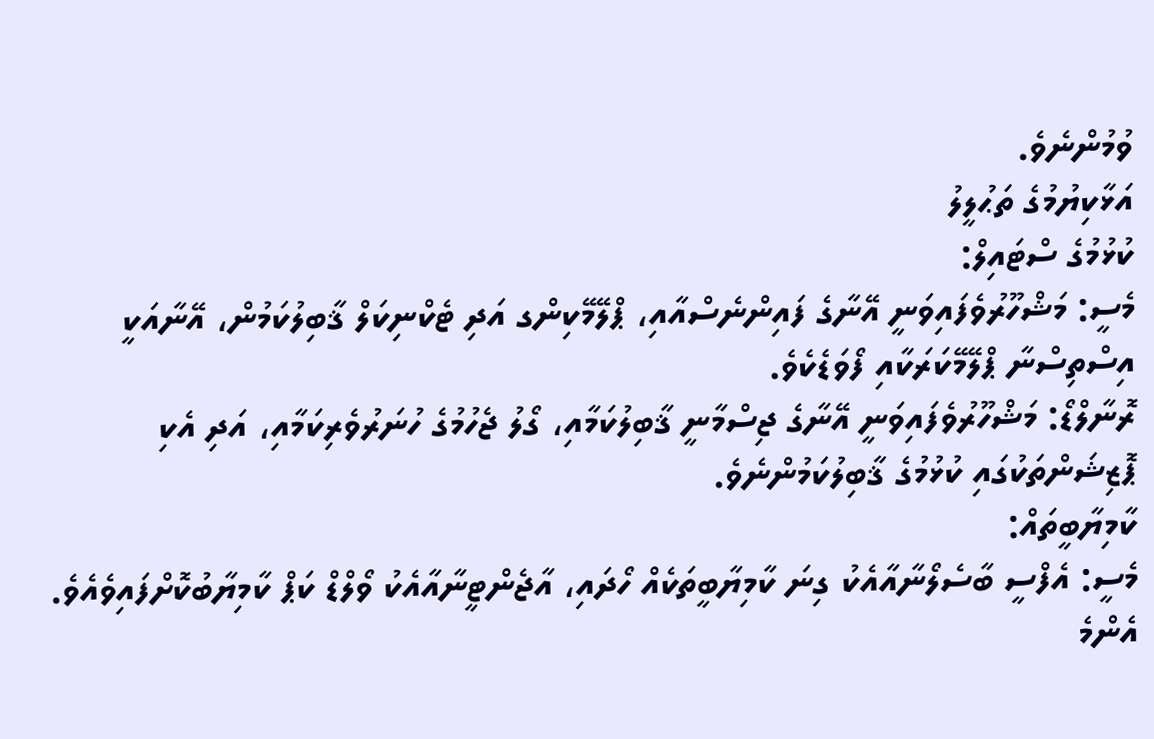ވުމުންނެވެ.
އަޅާކިޔުމުގެ ތަޙުލީލު
ކުޅުމުގެ ސްޓައިލް:
މެސީ: މަޝްހޫރުވެފައިވަނީ އޭނާގެ ފައިންނެސްއާއި، ޕްލޭމޭކިންގ އަދި ޓެކްނިކަލް ޤާބިލުކަމުން، އޭނާއަކީ އިސްތިސްނާ ޕްލޭމޭކަރަކާއި ފޯވަޑެކެވެ.
ރޮނާލްޑޯ: މަޝްހޫރުވެފައިވަނީ އޭނާގެ ޖިސްމާނީ ޤާބިލުކަމާއި، ގޯލު ޖެހުމުގެ ހުނަރުވެރިކަމާއި، އަދި އެކި ޕޮޒިޝަންތަކުގައި ކުޅުމުގެ ޤާބިލުކަމުންނެވެ.
ކާމިޔާބީތައް:
މެސީ: އެފްސީ ބާސެލޯނާއާއެކު ގިނަ ކާމިޔާބީތަކެއް ހޯދައި، އާޖެންޓީނާއާއެކު ވޯލްޑް ކަޕް ކާމިޔާބުކޮށްފައިވެއެވެ. އެންމެ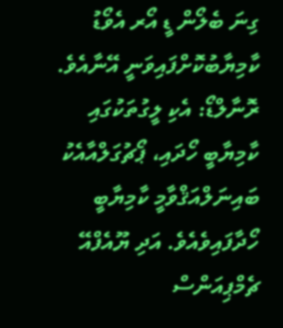ގިނަ ބެލޯން ޑީ އޯރ އެވޯޑު ކާމިޔާބުކޮށްފައިވަނީ އޭނާއެވެ.
ރޮނާލްޑޯ: އެކި ލީގުތަކުގައި ކާމިޔާބީ ހޯދައި، ޕޯޗުގަލްއާއެކު ބައިނަލްއަޤްވާމީ ކާމިޔާބީ ހޯދާފައިވެއެވެ. އަދި ޔޫއެފްއޭ ޗެމްޕިއަންސް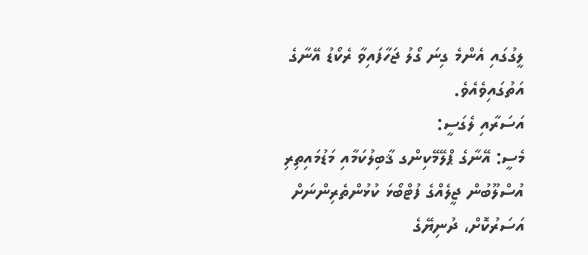ލީގުގައި އެންމެ ގިނަ ގޯލު ޖަހާފައިވާ ރެކޯޑު އޭނާގެ އަތުގައިވެއެވެ.
އަސަރާއި ލެގަސީ:
މެސީ: އޭނާގެ ޕްލޭމޭކިންގ ޤާބިލުކަމާއި މަޑުމައިތިރި އުސްލޫބުން ޖީލެއްގެ ފުޓްބޯޅަ ކުޅުންތެރިންނަށް އަސަރުކޮށް، ދުނިޔޭގެ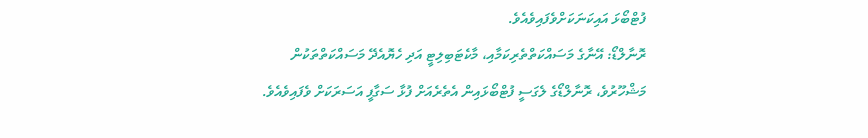ފުޓްބޯޅަ އައިކަނަކަށްވެފައިވެއެވެ.
ރޮނާލްޑޯ: އޭނާގެ މަސައްކަތްތެރިކަމާއި، މާކެޓަބިލިޓީ އަދި ހެޔޮއެދޭ މަސައްކަތްތަކުން މަޝްހޫރުވެ، ރޮނާލްޑޯގެ ލެގަސީ ފުޓްބޯޅައިން އެތެރެއަށް ފުޅާ ސަގާފީ އަސަރަކަށް ވެފައިވެއެވެ.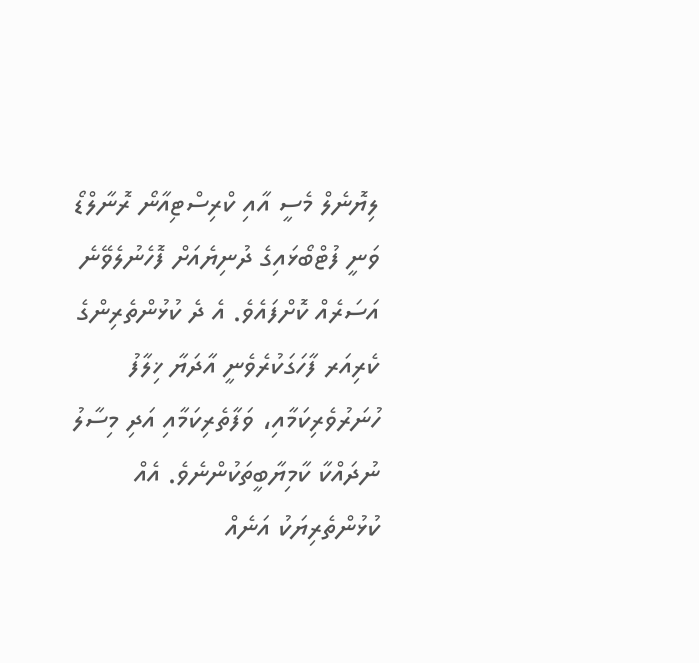ލިޔޮނެލް މެސީ އާއި ކްރިސްޓިއާނޯ ރޮނާލްޑޯ ވަނީ ފުޓްބޯޅައިގެ ދުނިޔެއަށް ފޮހެނުލެވޭނެ އަސަރެއް ކޮށްފައެވެ. އެ ދެ ކުޅުންތެރިންގެ ކެރިއަރ ފާހަގަކުރެވެނީ އާދަޔާ ޚިލާފު ހުނަރުވެރިކަމާއި، ވަފާތެރިކަމާއި އަދި މިސާލު ނުދައްކާ ކާމިޔާބީތަކުންނެވެ. އެއް ކުޅުންތެރިޔަކު އަނެއް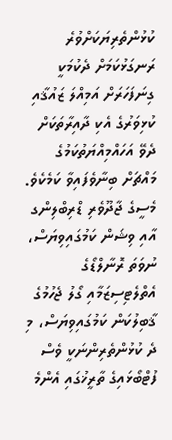ކުޅުންތެރިޔަކަށްވުރެ ރަނގަޅުކަމަށް ދެކުމަކީ ގިނަފަހަރަށް އަމިއްލަ ޒައުޤާއި ކުޅިވަރުގެ އެކި ދާއިރާތަކަށް ދެވޭ އަހައްމިއްޔަތުކަމުގެ މައްޗަށް ބިނާވެފައިވާ ކަމެކެވެ. މެސީގެ ޖާދޫވެރި ޑްރިބްލިންގ އާއި ވިޝަން ކަމުގައިވިޔަސް، ނުވަތަ ރޮނާލްޑޯގެ އެތްލެޓިސިޒަމާއި ގޯލު ޖެހުމުގެ ޤާބިލުކަން ކަމުގައިވިޔަސް، މި ދެ ކުޅުންތެރިންނަކީ ވެސް ފުޓްބޯޅައިގެ ތާރީޚުގައި އެންމެ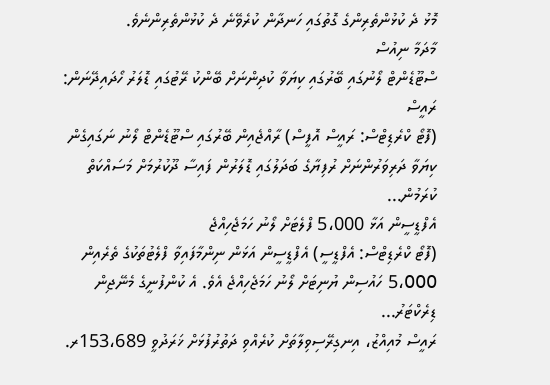މޮޅު ދެ ކުޅުންތެރިންގެ ގޮތުގައި ހަނދާން ކުރެވޭނެ ދެ ކުޅުންތެރިންނެވެ.
މާދަމާ ނިއުސް
ސްޓޫޑެންޓް ލޯނުގައި ބޭރުގައި ކިޔަވާ ކުދިންނަށް ބޭންކު ރޭޓުގައި ޑޮލަރު ހޯދައިދޭނަން: ރައީސް
(ފޮޓޯ ކްރެޑިޓްސް: ރައީސް އޮފީސް) ރާއްޖެއިން ބޭރުގައި ސްޓޫޑެންޓް ލޯނު ނަގައިގެން ކިޔަވާ ދަރިވަރުންނަށް ރުފިޔާގެ ބަދަލުގައި ޑޮލަރުން ފައިސާ ދޫކުރުމަށް މަސައްކަތް ކުރަމުން...
އެފްޑީސީން އަޅާ 5،000 ފްލެޓަށް ލޯނު ހަމަޖެހިއްޖެ
(ފޮޓޯ ކްރެޑިޓްސް: އެފްޑީސީ) އެފްޑީސީން އަޅަން ނިންމާފައިވާ ފްލެޓުތަކުގެ ތެރެއިން 5،000 ހައުސިން ޔުނިޓަށް ލޯނު ހަމަޖެހިއްޖެ އެވެ. އެ ކުންފުނީގެ މެނޭޖިން ޑިރެކްޓަރު...
ރައީސް މުއިއްޒު، އިނގިރޭސިވިލާތަށް ކުރެއްވި ދަތުރުފުޅަށް ޚަރަދުވީ 153،689ރ.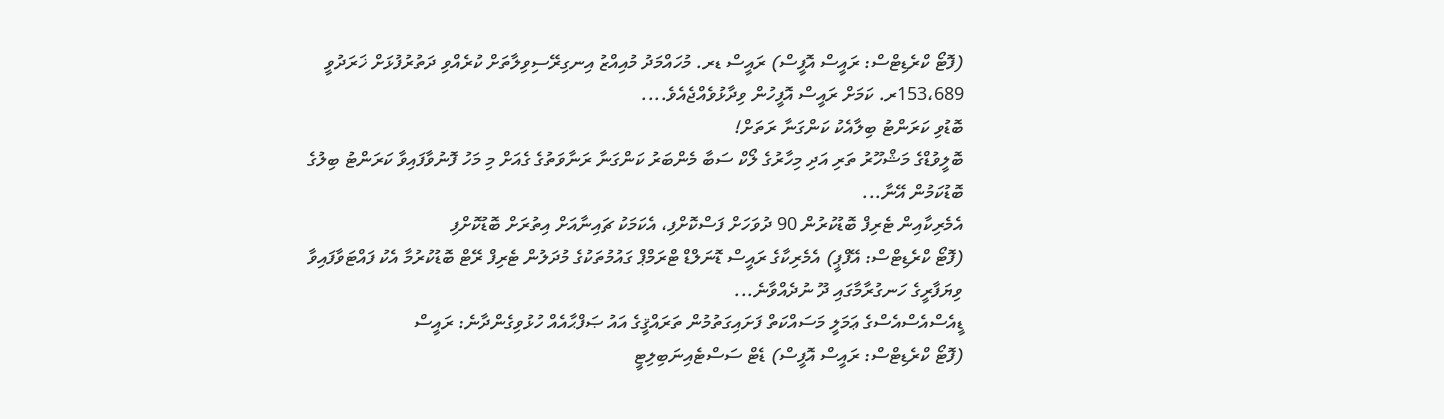(ފޮޓޯ ކްރެޑިޓްސް: ރައީސް އޮފީސް) ރައީސް ޑރ. މުހައްމަދު މުއިއްޒު އިނގިރޭސިވިލާތަށް ކުރެއްވި ދަތުރުފުޅަށް ޚަރަދުވީ 153،689ރ. ކަމަށް ރައީސް އޮފީހުން ވިދާޅުވެއްޖެއެވެ....
ބޮޑުވި ކަރަންޓު ބިލާއެކު ކަންގަނާ ރަތަށް!
ބޮލީވުޑްގެ މަޝްހޫރު ތަރި އަދި މިހާރުގެ ލޯކް ސަބާ މެންބަރު ކަންގަނާ ރަނާވަތުގެ ގެއަށް މި މަހު ފޮނުވާފައިވާ ކަރަންޓު ބިލުގެ ބޮޑުކަމުން އޭނާ...
އެމެރިކާއިން ޓެރިފް ބޮޑުކުރުން 90 ދުވަހަށް ފަސްކޮށްފި، އެކަމަކު ޗައިނާއަށް އިތުރަށް ބޮޑުކޮށްފި
(ފޮޓޯ ކްރެޑިޓްސް: އޭފްޕީ) އެމެރިކާގެ ރައީސް ޑޮނަލްޑް ޓްރަމްޕް ގައުމުތަކުގެ މުދަލުން ޓެރިފް ރޭޓް ބޮޑުކުރުމާ އެކު ފައްޓަވާފައިވާ ވިޔަފާރީގެ ހަނގުރާމާގައި ދޫ ނުދެއްވާނެ...
ޑީއެސްއެސްއެސްގެ ޢަމަލީ މަސައްކަތް ފަށައިގަތުމުން ތަރައްޤީގެ އައު ޞަފްޙާއެއް ހުޅުވިގެންދާނެ: ރައީސް
(ފޮޓޯ ކްރެޑިޓްސް: ރައީސް އޮފީސް) ޑެޓް ސަސްޓެއިނަބިލިޓީ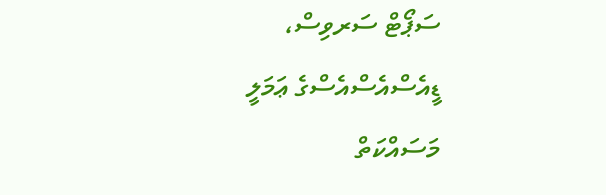ސަޕޯޓް ސަރވިސް، ޑީއެސްއެސްއެސްގެ ޢަމަލީ މަސައްކަތް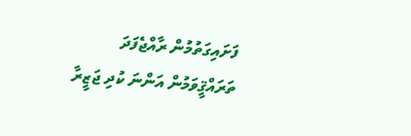ފަށައިގަތުމުން ރާއްޖެފަދަ ތަރައްޤީވަމުން އަންނަ ކުދި ޖަޒީރާ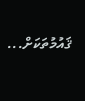ޤައުމުތަކަށް...